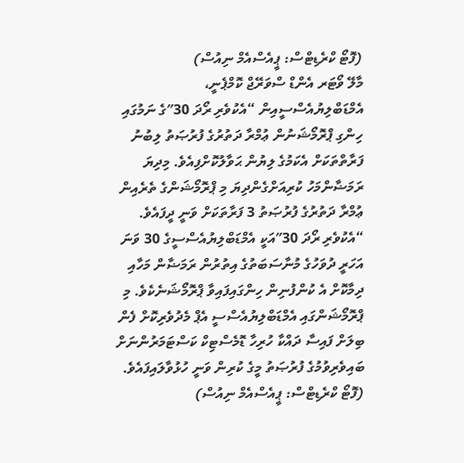(ފޮޓޯ ކްރެޑިޓްސް: ޕީއެސްއެމް ނިއުސް)
މާލޭ ވޯޓަރ އެންޑް ސްވަރޭޖް ކޮމްޕެނީ، އެމްޑަބްލިޔުއެސްސީއިން “އެކުވެރި ރޯދަ 30″ގެ ނަމުގައި ހިންގި ޕްރޮމޯޝަނުން ޢުމްރާ ދަތުރުގެ ފުރުޞަތު ލިބުނު ފަރާތްތަކަށް އެކަމުގެ ލިޔުން ޙަވާލުކޮށްފިއެވެ. މިދިޔަ ރަމަޟާންމަހު ކުރިއަށްގެންދިޔަ މި ޕްރޮމޯޝަންގެ ތެރެއިން ޢުމްރާ ދަތުރުގެ ފުރުޞަތު 3 ފަރާތަކަށް ވަނީ ދީފައެވެ. “އެކުވެރި ރޯދަ 30″އަކީ އެމްޑަބްލިޔުއެސްސީގެ 30 ވަނަ އަހަރީ ދުވަހުގެ މުނާސަބަތުގެ އިތުރުން ރަމަޟާން މަހާއި ދިމާކޮށް އެ ކުންފުނިން ހިންގައިފައިވާ ޕްރޮމޯޝަނެކެވެ. މި ޕްރޮމޯޝަންގައި އެމްޑަބްލިޔުއެސްސީ އެޕް މެދުވެރިކޮށް ފެން ބިލަށް ފައިސާ ދައްކާ ހުރިހާ ޑޮމެސްޓިކް ކަސްޓަމަރުންނަށް ބައިވެރިވުމުގެ ފުރުޞަތު މީގެ ކުރިން ވަނީ ހުޅުވާލައިފައެވެ.
(ފޮޓޯ ކްރެޑިޓްސް: ޕީއެސްއެމް ނިއުސް)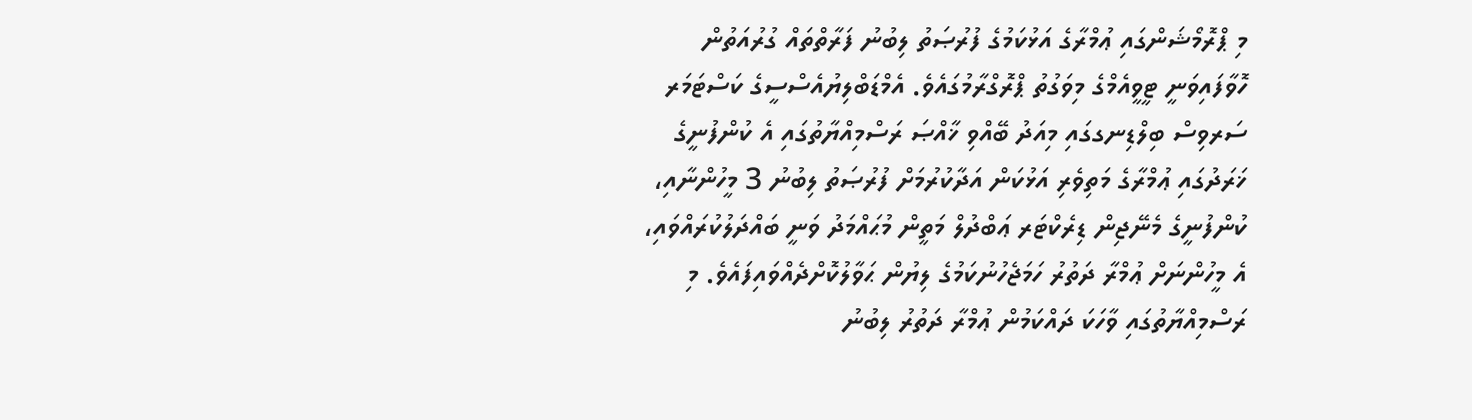މި ޕްރޮމޯޝަންގައި ޢުމްރާގެ އަޅުކަމުގެ ފުރުޞަތު ލިބުނު ފަރާތްތައް ގުރުއަތުން ހޮވާފައިވަނީ ޓީވީއެމްގެ މިވަގުތު ޕްރޮގްރާމުގައެވެ. އެމްޑަބްލިޔުއެސްސީގެ ކަސްޓަމަރ ސަރވިސް ބިލްޑިނގގައި މިއަދު ބޭއްވި ޚާއްޞަ ރަސްމިއްޔާތުގައި އެ ކުންފުނީގެ ޚަރަދުގައި ޢުމްރާގެ މަތިވެރި އަޅުކަން އަދާކުރުމަށް ފުރުޞަތު ލިބުނު 3 މީހުންނާއި، ކުންފުނީގެ މެނޭޖިން ޑިރެކްޓަރ ޢަބްދުލް މަތީން މުޙައްމަދު ވަނީ ބައްދަލުކުރައްވައި، އެ މީހުންނަށް ޢުމްރާ ދަތުރު ހަމަޖެހުނުކަމުގެ ލިޔުން ޙަވާލުކޮށްދެއްވައިފައެވެ. މި ރަސްމިއްޔާތުގައި ވާހަކަ ދައްކަމުން ޢުމްރާ ދަތުރު ލިބުނު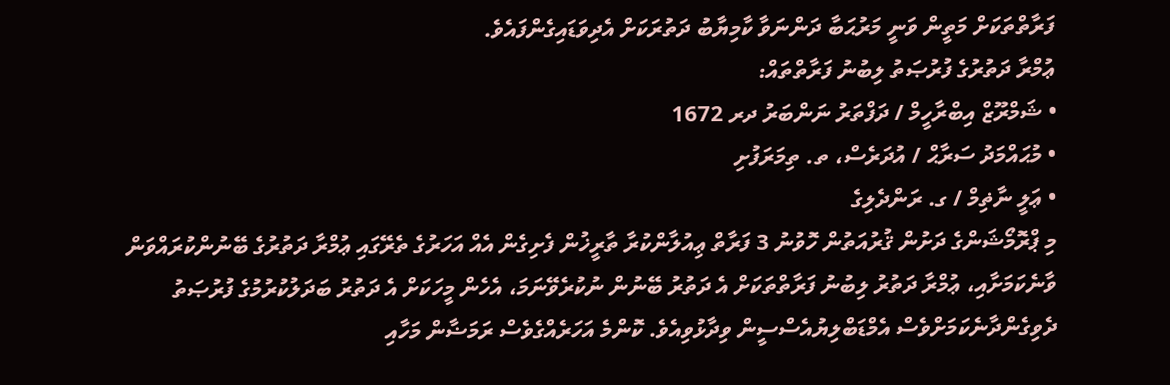ފަރާތްތަކަށް މަތީން ވަނީ މަރުޙަބާ ދަންނަވާ ކާމިޔާބު ދަތުރަކަށް އެދިވަޑައިގެންފައެވެ.
ޢުމްރާ ދަތުރުގެ ފުރުޞަތު ލިބުނު ފަރާތްތައް:
• ޝަމްރޫޒް އިބްރާހީމް / ދަފްތަރު ނަންބަރު ދރ 1672
• މުޙައްމަދު ސަރާޙް / އުދަރެސް، ތ. ތިމަރަފުށި
• ޢަލީ ނާޡިމް / ގ. ރަންދެލިގެ
މި ޕްރޮމޯޝަންގެ ދަށުން ޤުރުއަތުން ހޮވުނު 3 ފަރާތް ޢިއުލާންކުރާ ތާރީޚުން ފެށިގެން އެއް އަހަރުގެ ތެރޭގައި ޢުމްރާ ދަތުރުގެ ބޭނުންކުރައްވަން ވާނެކަމަށާއި، ޢުމްރާ ދަތުރު ލިބުނު ފަރާތްތަކަށް އެ ދަތުރު ބޭނުން ނުކުރެވޭނަމަ، އެހެން މީހަކަށް އެ ދަތުރު ބަދަލުކުރުމުގެ ފުރުޞަތު ދެވިގެންދާނެކަމަށްވެސް އެމްޑަބްލިޔުއެސްސީން ވިދާޅުވިއެވެ. ކޮންމެ އަހަރެއްގެވެސް ރަމަޟާން މަހާއި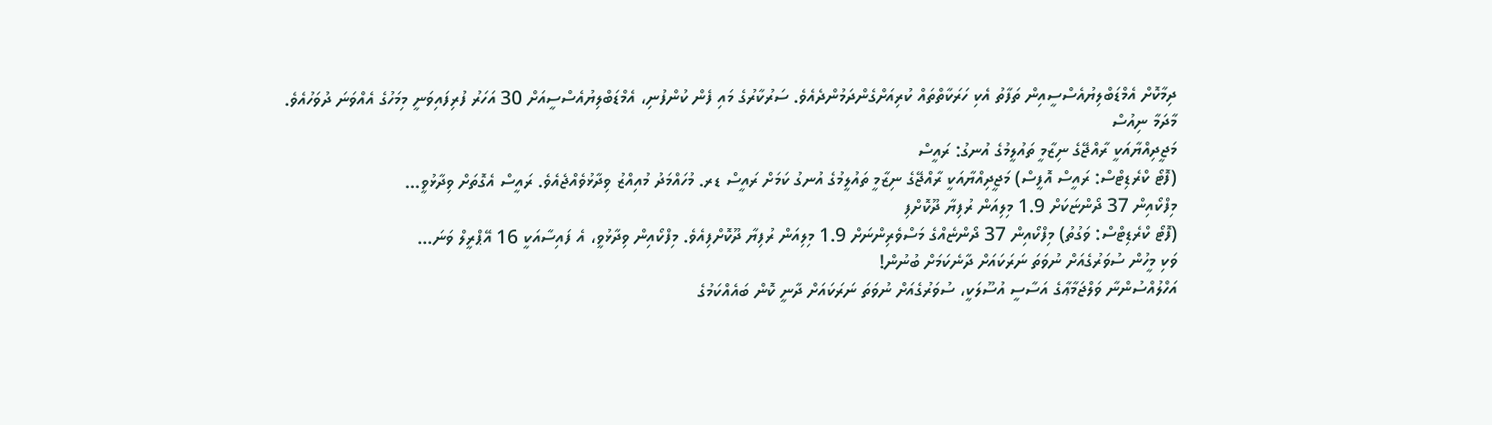ދިމާކޮށް އެމްޑަބްލިޔުއެސްސީއިން ތަފާތު އެކި ހަރަކާތްތައް ކުރިއަށްގެންދަމުންދެއެވެ. ސަރުކާރުގެ މައި ފެން ކުންފުނި، އެމްޑަބްލިޔުއެސްސީއަށް 30 އަހަރު ފުރިފައިވަނީ މިމަހުގެ އެއްވަނަ ދުވަހުއެވެ.
މާދަމާ ނިއުސް
މަޖީދިއްޔާއަކީ ރާއްޖޭގެ ނިޒާމީ ތައުލީމުގެ އުނގު: ރައީސް
(ފޮޓޯ ކްރެޑިޓްސް: ރައީސް އޮފީސް) މަޖީދިއްޔާއަކީ ރާއްޖޭގެ ނިޒާމީ ތައުލީމުގެ އުނގު ކަމަށް ރައީސް ޑރ. މުހައްމަދު މުއިއްޒު ވިދާޅުވެއްޖެއެވެ. ރައީސް އެގޮތަށް ވިދާޅުވީ...
މިފްކޯއިން 37 ދޯންޏަކަށް 1.9 މިލިއަން ރުފިޔާ ދޫކޮށްފި
(ފޮޓޯ ކްރެޑިޓްސް: ވަގުތު) މިފްކޯއިން 37 ދޯންޏެއްގެ މަސްވެރިންނަށް 1.9 މިލިއަން ރުފިޔާ ދޫކޮށްފިއެވެ. މިފްކޯއިން ވިދާޅުވީ، އެ ފައިސާއަކީ 16 އޭޕްރީލް ވަނަ...
ވަކި މީހުން ސުވަރުގެއަށް ނުވަތަ ނަރަކައަށް ދާނެކަމަށް ބުނުން!
އަހްލުއްސުންނާ ވަލްޖަމާޢާގެ އަސާސީ އުސޫލަކީ، ސުވަރުގެއަށް ނުވަތަ ނަރަކައަށް ދާނީ ކޮން ބައެއްކަމުގެ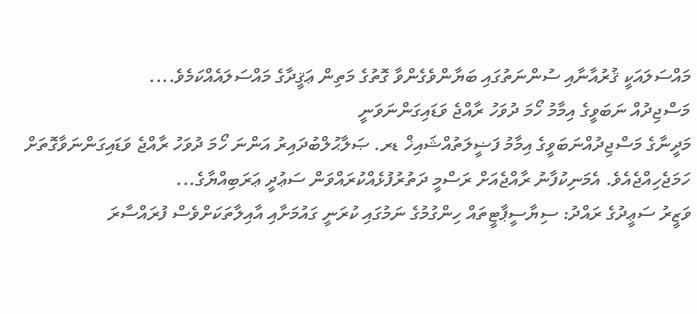މައްސަލައަކީ ޤުރުއާނާއި ސުންނަތުގައި ބަޔާންވެގެންވާ ގޮތުގެ މަތިން ޢަޤީދާގެ މައްސަލައެއްކަމެވެ....
މަސްޖިދުއް ނަބަވީގެ އިމާމު ހޯމަ ދުވަހު ރާއްޖެ ވަޑައިގަންނަވަނީ
މަދީނާގެ މަސްޖިދުއްނަބަވީގެ އިމާމު ފަޟީލަތުއްޝައިޚް ޑރ. ޞަލާޙުލްބުދައިރު އަންނަ ހޯމަ ދުވަހު ރާއްޖެ ވަޑައިގަންނަވާގޮތަށް ހަމަޖެހިއްޖެއެވެ. އެމަނިކުފާނު ރާއްޖެއަށް ރަސްމީ ދަތުރުފުޅެއްކުރައްވަން ސަޢުދީ ޢަރަބިއްޔާގެ...
ވަޒީރު ސަޢީދުގެ ރައްދު: ސިޔާސީޕާޓީތައް ހިންގުމުގެ ނަމުގައި ކުރަނީ ގައުމަށާއި އާއިލާތަކަށްވެސް ފުރައްސާރަ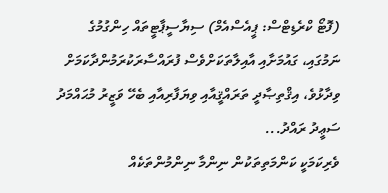(ފޮޓޯ ކްރެޑިޓްސް: ޕީއެސްއެމް) ސިޔާސީޕާޓީތައް ހިންގުމުގެ ނަމުގައި، ގައުމަށާއި އާއިލާތަކަށްވެސް ފުރައްސާރަކުރަމުންދާކަމަށް ވިދާޅުވެ، އިޤްތިޞާދީ ތަރައްޤީއާއި ވިޔަފާރިއާއި ބެހޭ ވަޒީރު މުޙައްމަދު ސަޢީދު ރައްދު...
ވެރިކަމަކީ ކަންމަތިތަކުން ނިންމާ ނިންމުންތަކެއް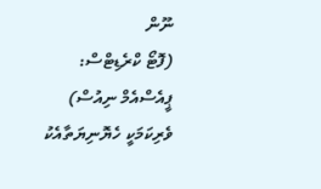ނޫން
(ފޮޓޯ ކްރެޑިޓްސް: ޕީއެސްއެމް ނިއުސް) ވެރިކަމަކީ ހެޔޮނިޔަތާއެކު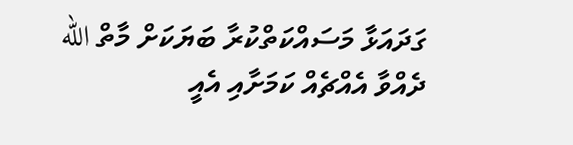ގަދައަޅާ މަސައްކަތްކުރާ ބަޔަކަށް މާތް الله ދެއްވާ އެއްޗެއް ކަމަށާއި އެއީ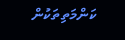ކަންމަތިތަކުން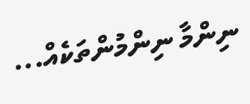ނިންމާ ނިންމުންތަކެއް...